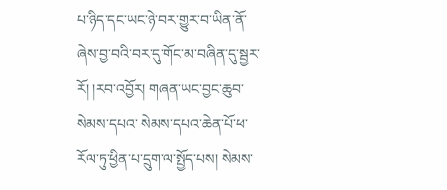པ་ཉིད་དང་ཡང་ཉེ་བར་གྱུར་བ་ཡིན་ནོ་ཞེས་བྱ་བའི་བར་དུ་གོང་མ་བཞིན་དུ་སྦྱར་རོ། །རབ་འབྱོར། གཞན་ཡང་བྱང་ཆུབ་སེམས་དཔའ་ སེམས་དཔའ་ཆེན་པོ་ཕ་རོལ་ཏུ་ཕྱིན་པ་དྲུག་ལ་སྤྱོད་པས། སེམས་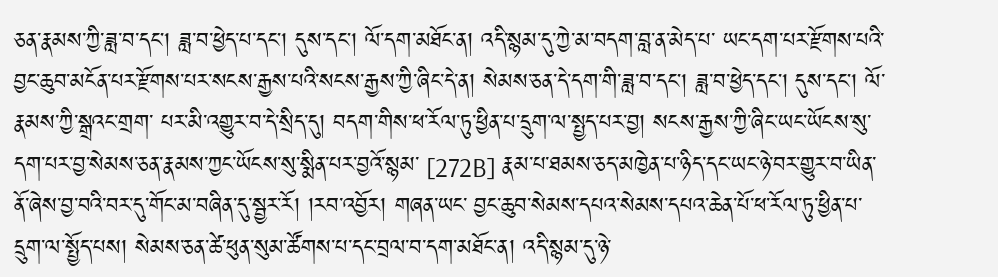ཅན་རྣམས་ཀྱི་ཟླ་བ་དང། ཟླ་བ་ཕྱེད་པ་དང། དུས་དང། ལོ་དག་མཐོང་ན། འདི་སྙམ་དུ་ཀྱེ་མ་བདག་བླ་ན་མེད་པ་ ཡང་དག་པར་རྫོགས་པའི་བྱང་ཆུབ་མངོན་པར་རྫོགས་པར་སངས་རྒྱས་པའི་སངས་རྒྱས་ཀྱི་ཞིང་དེ་ན། སེམས་ཅན་དེ་དག་གི་ཟླ་བ་དང། ཟླ་བ་ཕྱེད་དང། དུས་དང། ལོ་རྣམས་ཀྱི་སྒྲའང་གྲག་ པར་མི་འགྱུར་བ་དེ་སྲིད་དུ། བདག་གིས་ཕ་རོལ་ཏུ་ཕྱིན་པ་དྲུག་ལ་སྤྱད་པར་བྱ། སངས་རྒྱས་ཀྱི་ཞིང་ཡང་ཡོངས་སུ་དག་པར་བྱ་སེམས་ཅན་རྣམས་ཀྱང་ཡོངས་སུ་སྨིན་པར་བྱའོ་སྙམ་ [272B] རྣམ་པ་ཐམས་ཅད་མཁྱེན་པ་ཉིད་དང་ཡང་ཉེ་བར་གྱུར་བ་ཡིན་ནོ་ཞེས་བྱ་བའི་བར་དུ་གོང་མ་བཞིན་དུ་སྦྱར་རོ། །རབ་འབྱོར། གཞན་ཡང་ བྱང་ཆུབ་སེམས་དཔའ་སེམས་དཔའ་ཆེན་པོ་ཕ་རོལ་ཏུ་ཕྱིན་པ་དྲུག་ལ་སྤྱོད་པས། སེམས་ཅན་ཚེ་ཕུན་སུམ་ཚོགས་པ་དང་བྲལ་བ་དག་མཐོང་ན། འདི་སྙམ་དུ་ཉེ་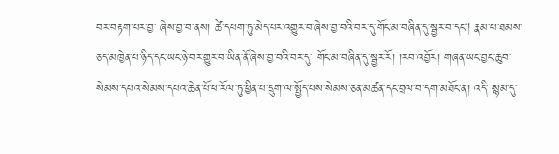བར་བརྟག་པར་བྱ་ ཞེས་བྱ་བ་ནས། ཚེ་དཔག་ཏུ་མེད་པར་འགྱུར་བ་ཞེས་བྱ་བའི་བར་དུ་གོང་མ་བཞིན་དུ་སྦྱར་བ་དང། རྣམ་པ་ཐམས་ཅད་མཁྱེན་པ་ཉིད་དང་ཡང་ཉེ་བར་གྱུར་བ་ཡིན་ནོ་ཞེས་བྱ་བའི་བར་དུ་ གོང་མ་བཞིན་དུ་སྦྱར་རོ། །རབ་འབྱོར། གཞན་ཡང་བྱང་ཆུབ་སེམས་དཔའ་སེམས་དཔའ་ཆེན་པོ་ཕ་རོལ་ཏུ་ཕྱིན་པ་དྲུག་ལ་སྤྱོད་པས་སེམས་ཅན་མཚན་དང་བྲལ་བ་དག་མཐོང་ན། འདི་ སྙམ་དུ་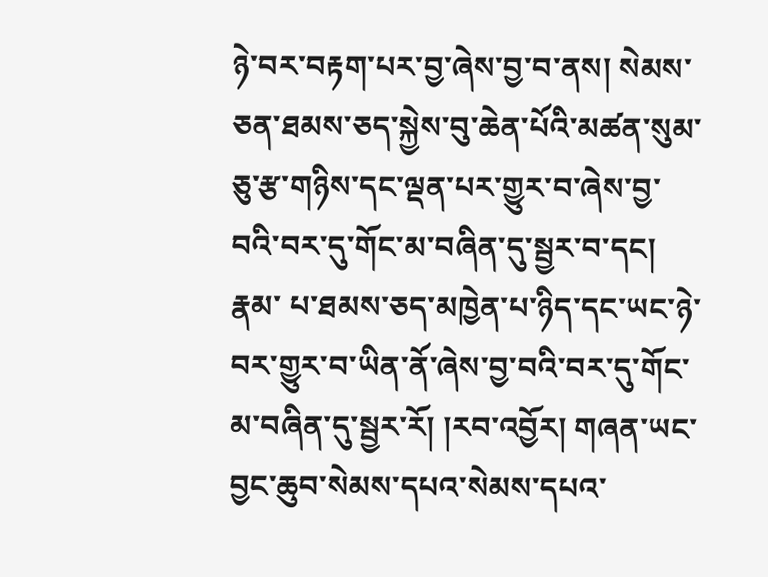ཉེ་བར་བརྟག་པར་བྱ་ཞེས་བྱ་བ་ནས། སེམས་ཅན་ཐམས་ཅད་སྐྱེས་བུ་ཆེན་པོའི་མཚན་སུམ་ཅུ་རྩ་གཉིས་དང་ལྡན་པར་གྱུར་བ་ཞེས་བྱ་བའི་བར་དུ་གོང་མ་བཞིན་དུ་སྦྱར་བ་དང། རྣམ་ པ་ཐམས་ཅད་མཁྱེན་པ་ཉིད་དང་ཡང་ཉེ་བར་གྱུར་བ་ཡིན་ནོ་ཞེས་བྱ་བའི་བར་དུ་གོང་མ་བཞིན་དུ་སྦྱར་རོ། །རབ་འབྱོར། གཞན་ཡང་བྱང་ཆུབ་སེམས་དཔའ་སེམས་དཔའ་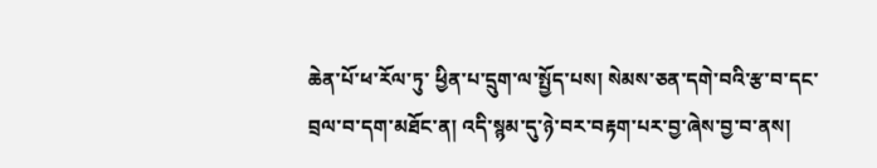ཆེན་པོ་ཕ་རོལ་ཏུ་ ཕྱིན་པ་དྲུག་ལ་སྤྱོད་པས། སེམས་ཅན་དགེ་བའི་རྩ་བ་དང་བྲལ་བ་དག་མཐོང་ན། འདི་སྙམ་དུ་ཉེ་བར་བརྟག་པར་བྱ་ཞེས་བྱ་བ་ནས།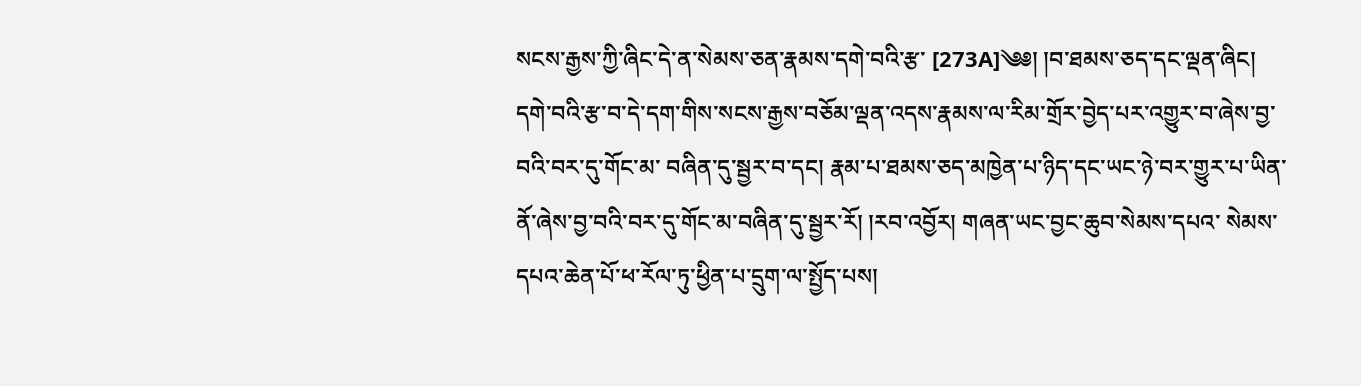སངས་རྒྱས་ཀྱི་ཞིང་དེ་ན་སེམས་ཅན་རྣམས་དགེ་བའི་རྩ་ [273A]༄༅། །བ་ཐམས་ཅད་དང་ལྡན་ཞིང། དགེ་བའི་རྩ་བ་དེ་དག་གིས་སངས་རྒྱས་བཅོམ་ལྡན་འདས་རྣམས་ལ་རིམ་གྲོར་བྱེད་པར་འགྱུར་བ་ཞེས་བྱ་བའི་བར་དུ་གོང་མ་ བཞིན་དུ་སྦྱར་བ་དང། རྣམ་པ་ཐམས་ཅད་མཁྱེན་པ་ཉིད་དང་ཡང་ཉེ་བར་གྱུར་པ་ཡིན་ནོ་ཞེས་བྱ་བའི་བར་དུ་གོང་མ་བཞིན་དུ་སྦྱར་རོ། །རབ་འབྱོར། གཞན་ཡང་བྱང་ཆུབ་སེམས་དཔའ་ སེམས་དཔའ་ཆེན་པོ་ཕ་རོལ་ཏུ་ཕྱིན་པ་དྲུག་ལ་སྤྱོད་པས།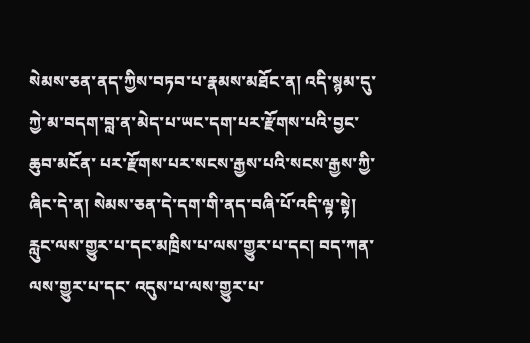སེམས་ཅན་ནད་ཀྱིས་བཏབ་པ་རྣམས་མཐོང་ན། འདི་སྙམ་དུ་ཀྱེ་མ་བདག་བླ་ན་མེད་པ་ཡང་དག་པར་རྫོགས་པའི་བྱང་ཆུབ་མངོན་ པར་རྫོགས་པར་སངས་རྒྱས་པའི་སངས་རྒྱས་ཀྱི་ཞིང་དེ་ན། སེམས་ཅན་དེ་དག་གི་ནད་བཞི་པོ་འདི་ལྟ་སྟེ། རླུང་ལས་གྱུར་པ་དང་མཁྲིས་པ་ལས་གྱུར་པ་དང། བད་ཀན་ལས་གྱུར་པ་དང་ འདུས་པ་ལས་གྱུར་པ་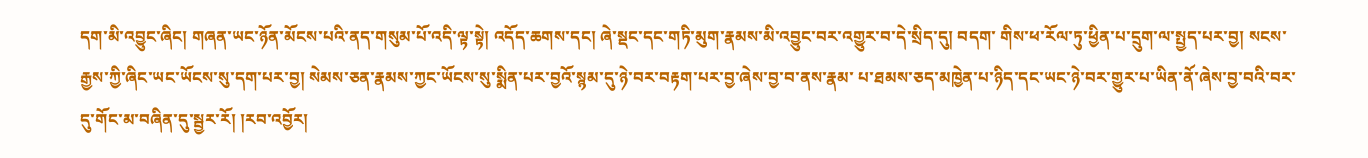དག་མི་འབྱུང་ཞིང། གཞན་ཡང་ཉོན་མོངས་པའི་ནད་གསུམ་པོ་འདི་ལྟ་སྟེ། འདོད་ཆགས་དང། ཞེ་སྡང་དང་གཏི་མུག་རྣམས་མི་འབྱུང་བར་འགྱུར་བ་དེ་སྲིད་དུ། བདག་ གིས་ཕ་རོལ་ཏུ་ཕྱིན་པ་དྲུག་ལ་སྤྱད་པར་བྱ། སངས་རྒྱས་ཀྱི་ཞིང་ཡང་ཡོངས་སུ་དག་པར་བྱ། སེམས་ཅན་རྣམས་ཀྱང་ཡོངས་སུ་སྨིན་པར་བྱའོ་སྙམ་དུ་ཉེ་བར་བརྟག་པར་བྱ་ཞེས་བྱ་བ་ནས་རྣམ་ པ་ཐམས་ཅད་མཁྱེན་པ་ཉིད་དང་ཡང་ཉེ་བར་གྱུར་པ་ཡིན་ནོ་ཞེས་བྱ་བའི་བར་དུ་གོང་མ་བཞིན་དུ་སྦྱར་རོ། །རབ་འབྱོར།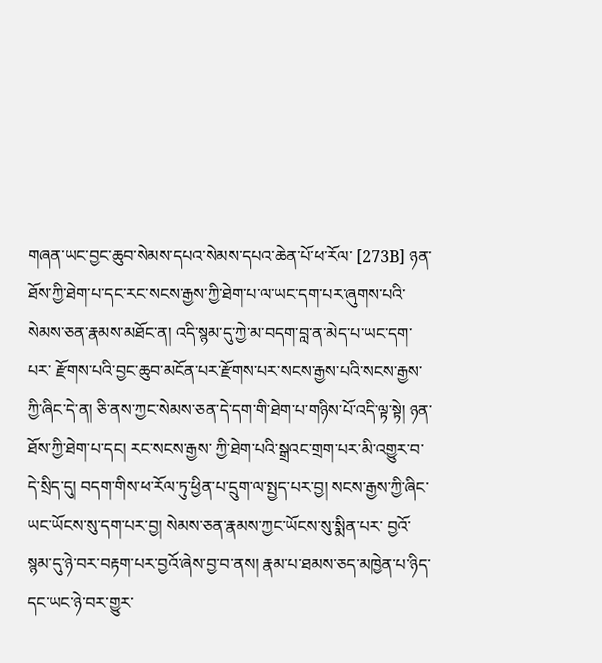གཞན་ཡང་བྱང་ཆུབ་སེམས་དཔའ་སེམས་དཔའ་ཆེན་པོ་ཕ་རོལ་ [273B] ཉན་ཐོས་ཀྱི་ཐེག་པ་དང་རང་སངས་རྒྱས་ཀྱི་ཐེག་པ་ལ་ཡང་དག་པར་ཞུགས་པའི་སེམས་ཅན་རྣམས་མཐོང་ན། འདི་སྙམ་དུ་ཀྱེ་མ་བདག་བླ་ན་མེད་པ་ཡང་དག་པར་ རྫོགས་པའི་བྱང་ཆུབ་མངོན་པར་རྫོགས་པར་སངས་རྒྱས་པའི་སངས་རྒྱས་ཀྱི་ཞིང་དེ་ན། ཅི་ནས་ཀྱང་སེམས་ཅན་དེ་དག་གི་ཐེག་པ་གཉིས་པོ་འདི་ལྟ་སྟེ། ཉན་ཐོས་ཀྱི་ཐེག་པ་དང། རང་སངས་རྒྱས་ ཀྱི་ཐེག་པའི་སྒྲའང་གྲག་པར་མི་འགྱུར་བ་དེ་སྲིད་དུ། བདག་གིས་ཕ་རོལ་ཏུ་ཕྱིན་པ་དྲུག་ལ་སྤྱད་པར་བྱ། སངས་རྒྱས་ཀྱི་ཞིང་ཡང་ཡོངས་སུ་དག་པར་བྱ། སེམས་ཅན་རྣམས་ཀྱང་ཡོངས་སུ་སྨིན་པར་ བྱའོ་སྙམ་དུ་ཉེ་བར་བརྟག་པར་བྱའོ་ཞེས་བྱ་བ་ནས། རྣམ་པ་ཐམས་ཅད་མཁྱེན་པ་ཉིད་དང་ཡང་ཉེ་བར་གྱུར་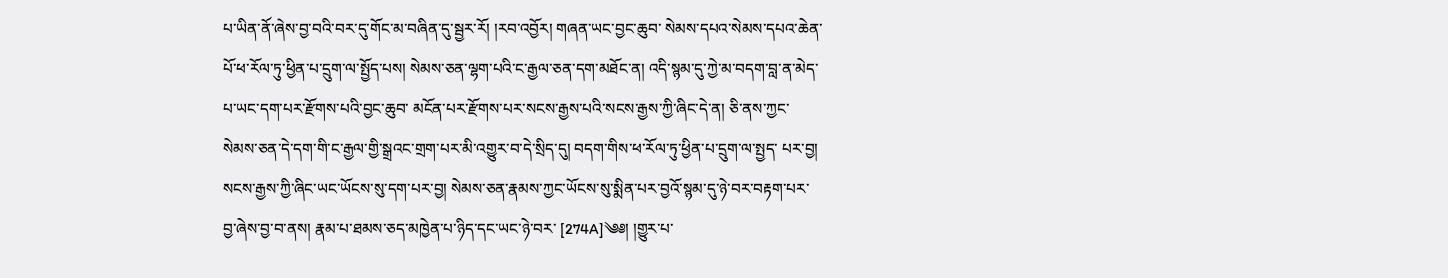པ་ཡིན་ནོ་ཞེས་བྱ་བའི་བར་དུ་གོང་མ་བཞིན་དུ་སྦྱར་རོ། །རབ་འབྱོར། གཞན་ཡང་བྱང་ཆུབ་ སེམས་དཔའ་སེམས་དཔའ་ཆེན་པོ་ཕ་རོལ་ཏུ་ཕྱིན་པ་དྲུག་ལ་སྤྱོད་པས། སེམས་ཅན་ལྷག་པའི་ང་རྒྱལ་ཅན་དག་མཐོང་ན། འདི་སྙམ་དུ་ཀྱེ་མ་བདག་བླ་ན་མེད་པ་ཡང་དག་པར་རྫོགས་པའི་བྱང་ཆུབ་ མངོན་པར་རྫོགས་པར་སངས་རྒྱས་པའི་སངས་རྒྱས་ཀྱི་ཞིང་དེ་ན། ཅི་ནས་ཀྱང་སེམས་ཅན་དེ་དག་གི་ང་རྒྱལ་གྱི་སྒྲའང་གྲག་པར་མི་འགྱུར་བ་དེ་སྲིད་དུ། བདག་གིས་ཕ་རོལ་ཏུ་ཕྱིན་པ་དྲུག་ལ་སྤྱད་ པར་བྱ། སངས་རྒྱས་ཀྱི་ཞིང་ཡང་ཡོངས་སུ་དག་པར་བྱ། སེམས་ཅན་རྣམས་ཀྱང་ཡོངས་སུ་སྨིན་པར་བྱའོ་སྙམ་དུ་ཉེ་བར་བརྟག་པར་བྱ་ཞེས་བྱ་བ་ནས། རྣམ་པ་ཐམས་ཅད་མཁྱེན་པ་ཉིད་དང་ཡང་ཉེ་བར་ [274A]༄༅། །གྱུར་པ་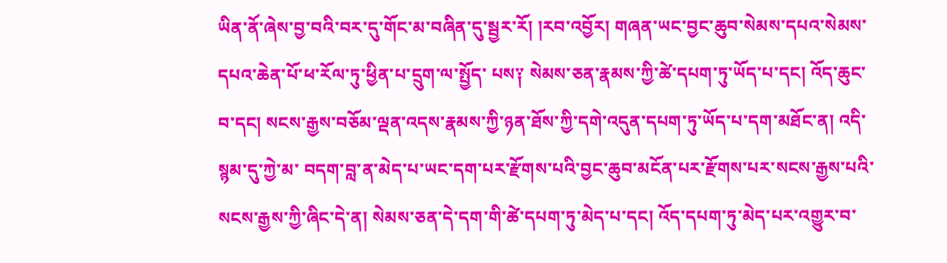ཡིན་ནོ་ཞེས་བྱ་བའི་བར་དུ་གོང་མ་བཞིན་དུ་སྦྱར་རོ། །རབ་འབྱོར། གཞན་ཡང་བྱང་ཆུབ་སེམས་དཔའ་སེམས་དཔའ་ཆེན་པོ་ཕ་རོལ་ཏུ་ཕྱིན་པ་དྲུག་ལ་སྤྱོད་ པས༑ སེམས་ཅན་རྣམས་ཀྱི་ཚེ་དཔག་ཏུ་ཡོད་པ་དང། འོད་ཆུང་བ་དང། སངས་རྒྱས་བཅོམ་ལྡན་འདས་རྣམས་ཀྱི་ཉན་ཐོས་ཀྱི་དགེ་འདུན་དཔག་ཏུ་ཡོད་པ་དག་མཐོང་ན། འདི་སྙམ་དུ་ཀྱེ་མ་ བདག་བླ་ན་མེད་པ་ཡང་དག་པར་རྫོགས་པའི་བྱང་ཆུབ་མངོན་པར་རྫོགས་པར་སངས་རྒྱས་པའི་སངས་རྒྱས་ཀྱི་ཞིང་དེ་ན། སེམས་ཅན་དེ་དག་གི་ཚེ་དཔག་ཏུ་མེད་པ་དང། འོད་དཔག་ཏུ་མེད་པར་འགྱུར་བ་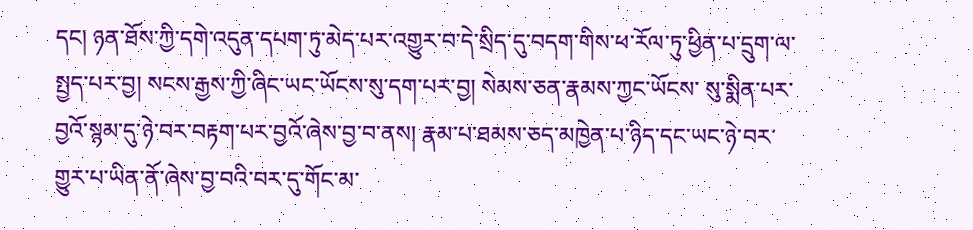དང། ཉན་ཐོས་ཀྱི་དགེ་འདུན་དཔག་ཏུ་མེད་པར་འགྱུར་བ་དེ་སྲིད་དུ་བདག་གིས་ཕ་རོལ་ཏུ་ཕྱིན་པ་དྲུག་ལ་སྤྱད་པར་བྱ། སངས་རྒྱས་ཀྱི་ཞིང་ཡང་ཡོངས་སུ་དག་པར་བྱ། སེམས་ཅན་རྣམས་ཀྱང་ཡོངས་ སུ་སྨིན་པར་བྱའོ་སྙམ་དུ་ཉེ་བར་བརྟག་པར་བྱའོ་ཞེས་བྱ་བ་ནས། རྣམ་པ་ཐམས་ཅད་མཁྱེན་པ་ཉིད་དང་ཡང་ཉེ་བར་གྱུར་པ་ཡིན་ནོ་ཞེས་བྱ་བའི་བར་དུ་གོང་མ་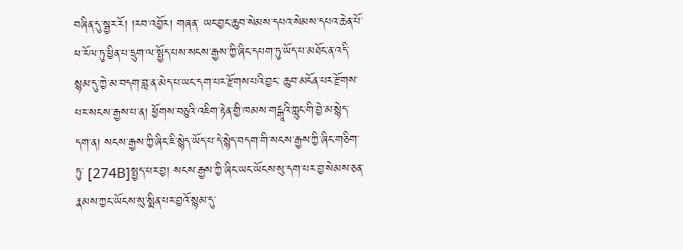བཞིན་དུ་སྦྱར་རོ། །རབ་འབྱོར། གཞན་ ཡང་བྱང་ཆུབ་སེམས་དཔའ་སེམས་དཔའ་ཆེན་པོ་ཕ་རོལ་ཏུ་ཕྱིན་པ་དྲུག་ལ་སྤྱོད་པས་སངས་རྒྱས་ཀྱི་ཞིང་དཔག་ཏུ་ཡོད་པ་མཐོང་ན་འདི་སྙམ་དུ་ཀྱེ་མ་བདག་བླ་ན་མེད་པ་ཡང་དག་པར་རྫོགས་པའི་བྱང་ ཆུབ་མངོན་པར་རྫོགས་པར་སངས་རྒྱས་པ་ན། ཕྱོགས་བཅུའི་འཇིག་རྟེན་གྱི་ཁམས་གངྒཱའི་ཀླུང་གི་བྱེ་མ་སྙེད་དག་ན། སངས་རྒྱས་ཀྱི་ཞིང་ཇི་སྙེད་ཡོད་པ་དེ་སྙེད་བདག་གི་སངས་རྒྱས་ཀྱི་ཞིང་གཅིག་ཏུ་ [274B]སྤྱད་པར་བྱ། སངས་རྒྱས་ཀྱི་ཞིང་ཡང་ཡོངས་སུ་དག་པར་བྱ་སེམས་ཅན་རྣམས་ཀྱང་ཡོངས་སུ་སྨིན་པར་བྱའོ་སྙམ་དུ་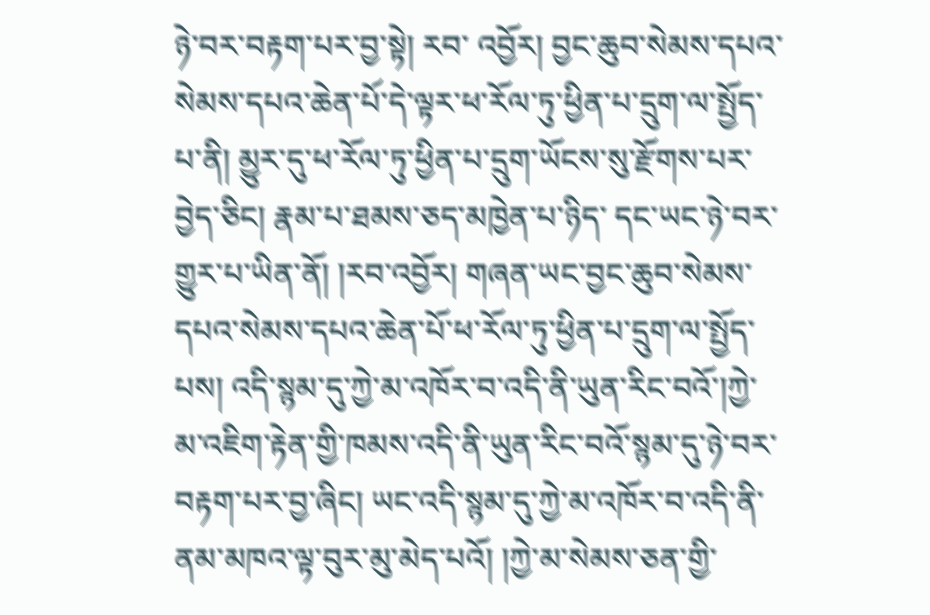ཉེ་བར་བརྟག་པར་བྱ་སྟེ། རབ་ འབྱོར། བྱང་ཆུབ་སེམས་དཔའ་སེམས་དཔའ་ཆེན་པོ་དེ་ལྟར་ཕ་རོལ་ཏུ་ཕྱིན་པ་དྲུག་ལ་སྤྱོད་པ་ནི། མྱུར་དུ་ཕ་རོལ་ཏུ་ཕྱིན་པ་དྲུག་ཡོངས་སུ་རྫོགས་པར་བྱེད་ཅིང། རྣམ་པ་ཐམས་ཅད་མཁྱེན་པ་ཉིད་ དང་ཡང་ཉེ་བར་གྱུར་པ་ཡིན་ནོ། །རབ་འབྱོར། གཞན་ཡང་བྱང་ཆུབ་སེམས་དཔའ་སེམས་དཔའ་ཆེན་པོ་ཕ་རོལ་ཏུ་ཕྱིན་པ་དྲུག་ལ་སྤྱོད་པས། འདི་སྙམ་དུ་ཀྱེ་མ་འཁོར་བ་འདི་ནི་ཡུན་རིང་བའོ་།ཀྱེ་ མ་འཇིག་རྟེན་གྱི་ཁམས་འདི་ནི་ཡུན་རིང་བའོ་སྙམ་དུ་ཉེ་བར་བརྟག་པར་བྱ་ཞིང། ཡང་འདི་སྙམ་དུ་ཀྱེ་མ་འཁོར་བ་འདི་ནི་ནམ་མཁའ་ལྟ་བུར་མུ་མེད་པའོ། །ཀྱེ་མ་སེམས་ཅན་གྱི་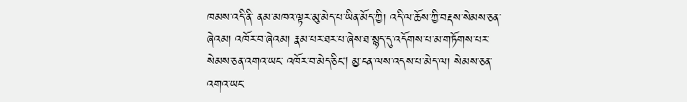ཁམས་འདི་ནི་ ནམ་མཁའ་ལྟར་མུ་མེད་པ་ཡིན་མོད་ཀྱི། འདི་ལ་ཆོས་ཀྱི་བརྡས་སེམས་ཅན་ཞེའམ། འཁོར་བ་ཞེའམ། རྣམ་པར་ཐར་པ་ཞེས་ཐ་སྙད་དུ་འདོགས་པ་མ་གཏོགས་པར་སེམས་ཅན་འགའ་ཡང་ འཁོར་བ་མེད་ཅིང། མྱ་ངན་ལས་འདས་པ་མེད་ལ། སེམས་ཅན་འགའ་ཡང་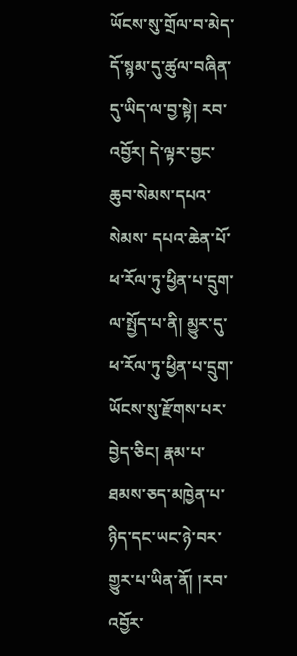ཡོངས་སུ་གྲོལ་བ་མེད་དོ་སྙམ་དུ་ཚུལ་བཞིན་དུ་ཡིད་ལ་བྱ་སྟེ། རབ་འབྱོར། དེ་ལྟར་བྱང་ཆུབ་སེམས་དཔའ་སེམས་ དཔའ་ཆེན་པོ་ཕ་རོལ་ཏུ་ཕྱིན་པ་དྲུག་ལ་སྤྱོད་པ་ནི། མྱུར་དུ་ཕ་རོལ་ཏུ་ཕྱིན་པ་དྲུག་ཡོངས་སུ་རྫོགས་པར་བྱེད་ཅིང། རྣམ་པ་ཐམས་ཅད་མཁྱེན་པ་ཉིད་དང་ཡང་ཉེ་བར་གྱུར་པ་ཡིན་ནོ། །རབ་འབྱོར་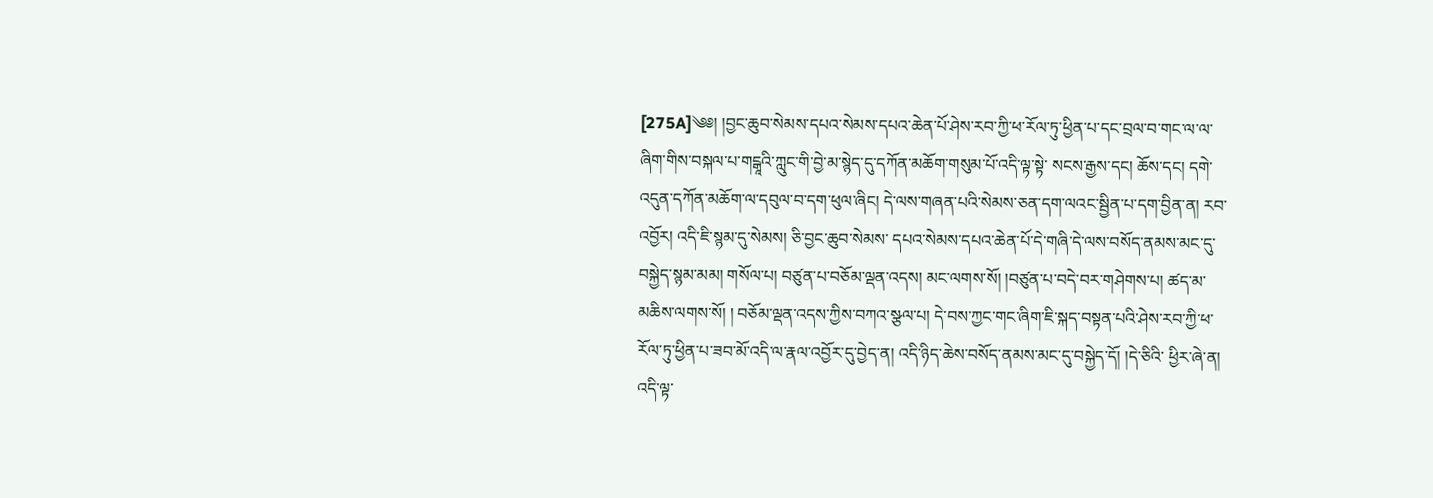[275A]༄༅། །བྱང་ཆུབ་སེམས་དཔའ་སེམས་དཔའ་ཆེན་པོ་ཤེས་རབ་ཀྱི་ཕ་རོལ་ཏུ་ཕྱིན་པ་དང་བྲལ་བ་གང་ལ་ལ་ཞིག་གིས་བསྐལ་པ་གངྒཱའི་ཀླུང་གི་བྱེ་མ་སྙེད་དུ་དཀོན་མཆོག་གསུམ་པོ་འདི་ལྟ་སྟེ་ སངས་རྒྱས་དང། ཆོས་དང། དགེ་འདུན་དཀོན་མཆོག་ལ་དབུལ་བ་དག་ཕུལ་ཞིང། དེ་ལས་གཞན་པའི་སེམས་ཅན་དག་ལའང་སྦྱིན་པ་དག་བྱིན་ན། རབ་འབྱོར། འདི་ཇི་སྙམ་དུ་སེམས། ཅི་བྱང་ཆུབ་སེམས་ དཔའ་སེམས་དཔའ་ཆེན་པོ་དེ་གཞི་དེ་ལས་བསོད་ནམས་མང་དུ་བསྐྱེད་སྙམ་མམ། གསོལ་པ། བཙུན་པ་བཅོམ་ལྡན་འདས། མང་ལགས་སོ། །བཙུན་པ་བདེ་བར་གཤེགས་པ། ཚད་མ་མཆིས་ལགས་སོ། ། བཅོམ་ལྡན་འདས་ཀྱིས་བཀའ་སྩལ་པ། དེ་བས་ཀྱང་གང་ཞིག་ཇི་སྐད་བསྟན་པའི་ཤེས་རབ་ཀྱི་ཕ་རོལ་ཏུ་ཕྱིན་པ་ཟབ་མོ་འདི་ལ་རྣལ་འབྱོར་དུ་བྱེད་ན། འདི་ཉིད་ཆེས་བསོད་ནམས་མང་དུ་བསྐྱེད་དོ། །དེ་ཅིའི་ ཕྱིར་ཞེ་ན། འདི་ལྟ་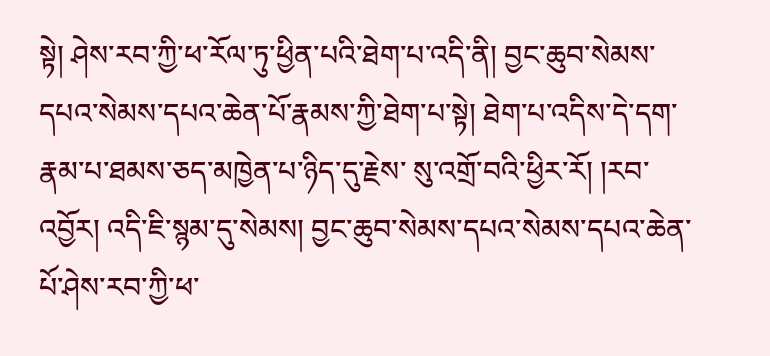སྟེ། ཤེས་རབ་ཀྱི་ཕ་རོལ་ཏུ་ཕྱིན་པའི་ཐེག་པ་འདི་ནི། བྱང་ཆུབ་སེམས་དཔའ་སེམས་དཔའ་ཆེན་པོ་རྣམས་ཀྱི་ཐེག་པ་སྟེ། ཐེག་པ་འདིས་དེ་དག་རྣམ་པ་ཐམས་ཅད་མཁྱེན་པ་ཉིད་དུ་རྗེས་ སུ་འགྲོ་བའི་ཕྱིར་རོ། །རབ་འབྱོར། འདི་ཇི་སྙམ་དུ་སེམས། བྱང་ཆུབ་སེམས་དཔའ་སེམས་དཔའ་ཆེན་པོ་ཤེས་རབ་ཀྱི་ཕ་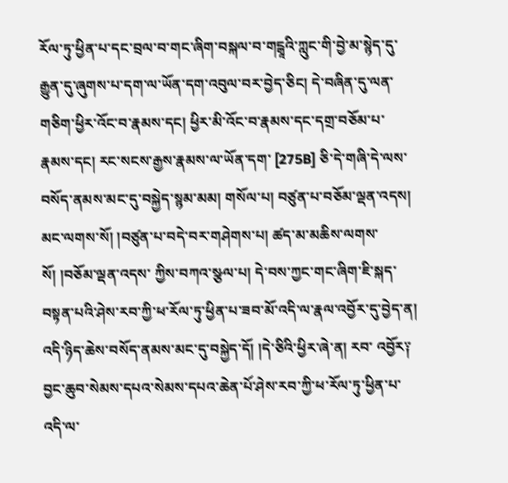རོལ་ཏུ་ཕྱིན་པ་དང་བྲལ་བ་གང་ཞིག་བསྐལ་བ་གངྒཱའི་ཀླུང་གི་བྱེ་མ་སྙེད་དུ་ རྒྱུན་དུ་ཞུགས་པ་དག་ལ་ཡོན་དག་འབུལ་བར་བྱེད་ཅིང། དེ་བཞིན་དུ་ལན་གཅིག་ཕྱིར་འོང་བ་རྣམས་དང། ཕྱིར་མི་འོང་བ་རྣམས་དང་དགྲ་བཅོམ་པ་རྣམས་དང། རང་སངས་རྒྱས་རྣམས་ལ་ཡོན་དག་ [275B] ཅི་དེ་གཞི་དེ་ལས་བསོད་ནམས་མང་དུ་བསྐྱེད་སྙམ་མམ། གསོལ་པ། བཙུན་པ་བཅོམ་ལྡན་འདས། མང་ལགས་སོ། །བཙུན་པ་བདེ་བར་གཤེགས་པ། ཚད་མ་མཆིས་ལགས་སོ། །བཅོམ་ལྡན་འདས་ ཀྱིས་བཀའ་སྩལ་པ། དེ་བས་ཀྱང་གང་ཞིག་ཇི་སྐད་བསྟན་པའི་ཤེས་རབ་ཀྱི་ཕ་རོལ་ཏུ་ཕྱིན་པ་ཟབ་མོ་འདི་ལ་རྣལ་འབྱོར་དུ་བྱེད་ན། འདི་ཉིད་ཆེས་བསོད་ནམས་མང་དུ་བསྐྱེད་དོ། །དེ་ཅིའི་ཕྱིར་ཞེ་ན། རབ་ འབྱོར༑ བྱང་ཆུབ་སེམས་དཔའ་སེམས་དཔའ་ཆེན་པོ་ཤེས་རབ་ཀྱི་ཕ་རོལ་ཏུ་ཕྱིན་པ་འདི་ལ་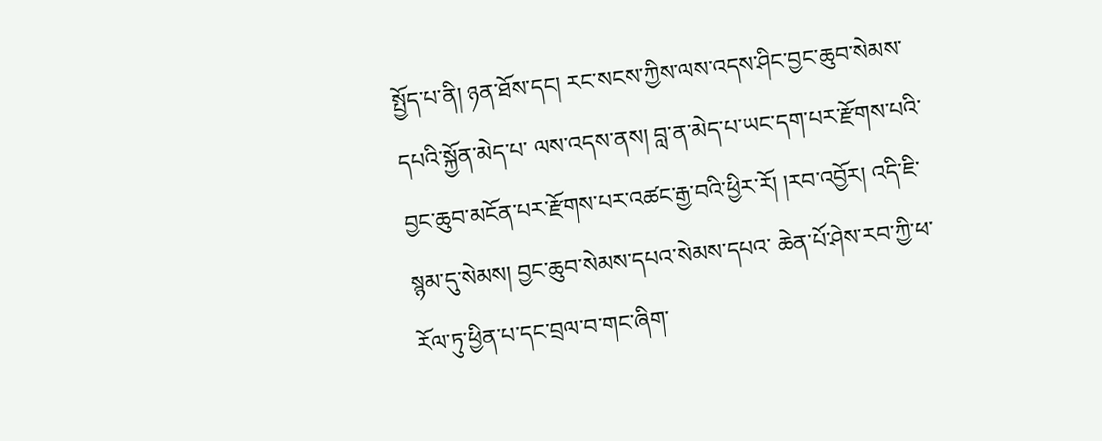སྤྱོད་པ་ནི། ཉན་ཐོས་དང། རང་སངས་ཀྱིས་ལས་འདས་ཤིང་བྱང་ཆུབ་སེམས་དཔའི་སྐྱོན་མེད་པ་ ལས་འདས་ནས། བླ་ན་མེད་པ་ཡང་དག་པར་རྫོགས་པའི་བྱང་ཆུབ་མངོན་པར་རྫོགས་པར་འཚང་རྒྱ་བའི་ཕྱིར་རོ། །རབ་འབྱོར། འདི་ཇི་སྙམ་དུ་སེམས། བྱང་ཆུབ་སེམས་དཔའ་སེམས་དཔའ་ ཆེན་པོ་ཤེས་རབ་ཀྱི་ཕ་རོལ་ཏུ་ཕྱིན་པ་དང་བྲལ་བ་གང་ཞིག་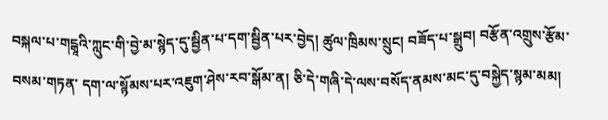བསྐལ་པ་གངྒཱའི་ཀླུང་གི་བྱེ་མ་སྙེད་དུ་སྦྱིན་པ་དག་སྦྱིན་པར་བྱེད། ཚུལ་ཁྲིམས་སྲུང། བཟོད་པ་སྒྲུབ། བརྩོན་འགྲུས་རྩོམ་བསམ་གཏན་ དག་ལ་སྙོམས་པར་འཇུག་ཤེས་རབ་སྒོམ་ན། ཅི་དེ་གཞི་དེ་ལས་བསོད་ནམས་མང་དུ་བསྐྱེད་སྙམ་མམ།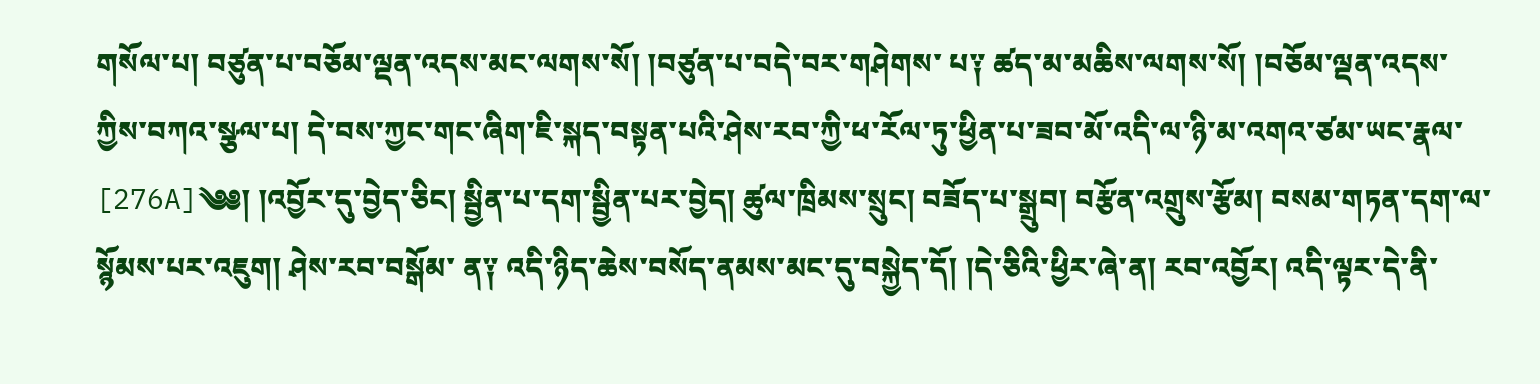གསོལ་པ། བཙུན་པ་བཅོམ་ལྡན་འདས་མང་ལགས་སོ། །བཙུན་པ་བདེ་བར་གཤེགས་ པ༑ ཚད་མ་མཆིས་ལགས་སོ། །བཅོམ་ལྡན་འདས་ཀྱིས་བཀའ་སྩལ་པ། དེ་བས་ཀྱང་གང་ཞིག་ཇི་སྐད་བསྟན་པའི་ཤེས་རབ་ཀྱི་ཕ་རོལ་ཏུ་ཕྱིན་པ་ཟབ་མོ་འདི་ལ་ཉི་མ་འགའ་ཙམ་ཡང་རྣལ་ [276A]༄༅། །འབྱོར་དུ་བྱེད་ཅིང། སྦྱིན་པ་དག་སྦྱིན་པར་བྱེད། ཚུལ་ཁྲིམས་སྲུང། བཟོད་པ་སྒྲུབ། བརྩོན་འགྲུས་རྩོམ། བསམ་གཏན་དག་ལ་སྙོམས་པར་འཇུག། ཤེས་རབ་བསྒོམ་ ན༑ འདི་ཉིད་ཆེས་བསོད་ནམས་མང་དུ་བསྐྱེད་དོ། །དེ་ཅིའི་ཕྱིར་ཞེ་ན། རབ་འབྱོར། འདི་ལྟར་དེ་ནི་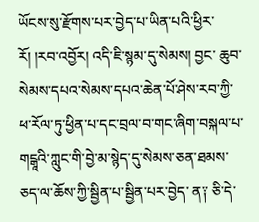ཡོངས་སུ་རྫོགས་པར་བྱེད་པ་ཡིན་པའི་ཕྱིར་རོ། །རབ་འབྱོར། འདི་ཇི་སྙམ་དུ་སེམས། བྱང་ ཆུབ་སེམས་དཔའ་སེམས་དཔའ་ཆེན་པོ་ཤེས་རབ་ཀྱི་ཕ་རོལ་ཏུ་ཕྱིན་པ་དང་བྲལ་བ་གང་ཞིག་བསྐལ་པ་གངྒཱའི་ཀླུང་གི་བྱེ་མ་སྙེད་དུ་སེམས་ཅན་ཐམས་ཅད་ལ་ཆོས་ཀྱི་སྦྱིན་པ་སྦྱིན་པར་བྱེད་ ན༑ ཅི་དེ་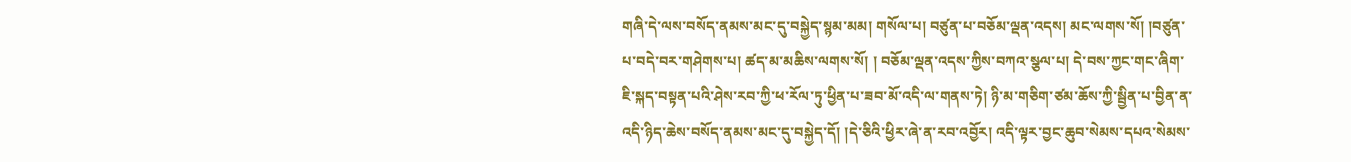གཞི་དེ་ལས་བསོད་ནམས་མང་དུ་བསྐྱེད་སྙམ་མམ། གསོལ་པ། བཙུན་པ་བཅོམ་ལྡན་འདས། མང་ལགས་སོ། །བཙུན་པ་བདེ་བར་གཤེགས་པ། ཚད་མ་མཆིས་ལགས་སོ། ། བཅོམ་ལྡན་འདས་ཀྱིས་བཀའ་སྩལ་པ། དེ་བས་ཀྱང་གང་ཞིག་ཇི་སྐད་བསྟན་པའི་ཤེས་རབ་ཀྱི་ཕ་རོལ་ཏུ་ཕྱིན་པ་ཟབ་མོ་འདི་ལ་གནས་ཏེ། ཉི་མ་གཅིག་ཙམ་ཆོས་ཀྱི་སྦྱིན་པ་བྱིན་ན་ འདི་ཉིད་ཆེས་བསོད་ནམས་མང་དུ་བསྐྱེད་དོ། །དེ་ཅིའི་ཕྱིར་ཞེ་ན་རབ་འབྱོར། འདི་ལྟར་བྱང་ཆུབ་སེམས་དཔའ་སེམས་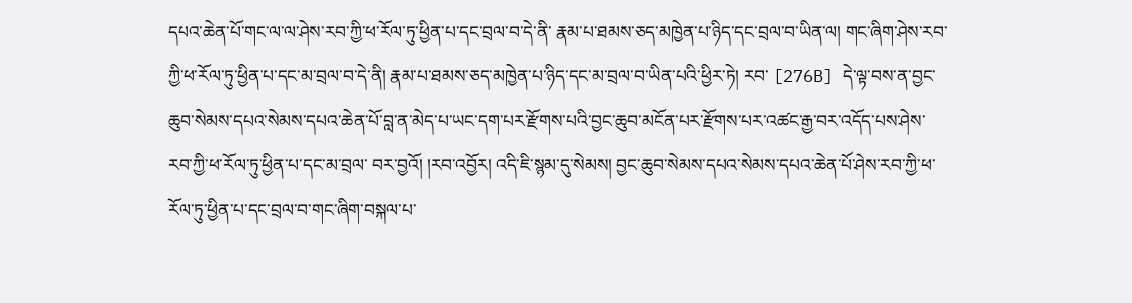དཔའ་ཆེན་པོ་གང་ལ་ལ་ཤེས་རབ་ཀྱི་ཕ་རོལ་ཏུ་ཕྱིན་པ་དང་བྲལ་བ་དེ་ནི་ རྣམ་པ་ཐམས་ཅད་མཁྱེན་པ་ཉིད་དང་བྲལ་བ་ཡིན་ལ། གང་ཞིག་ཤེས་རབ་ཀྱི་ཕ་རོལ་ཏུ་ཕྱིན་པ་དང་མ་བྲལ་བ་དེ་ནི། རྣམ་པ་ཐམས་ཅད་མཁྱེན་པ་ཉིད་དང་མ་བྲལ་བ་ཡིན་པའི་ཕྱིར་ཏེ། རབ་ [276B] དེ་ལྟ་བས་ན་བྱང་ཆུབ་སེམས་དཔའ་སེམས་དཔའ་ཆེན་པོ་བླ་ན་མེད་པ་ཡང་དག་པར་རྫོགས་པའི་བྱང་ཆུབ་མངོན་པར་རྫོགས་པར་འཚང་རྒྱ་བར་འདོད་པས་ཤེས་རབ་ཀྱི་ཕ་རོལ་ཏུ་ཕྱིན་པ་དང་མ་བྲལ་ བར་བྱའོ། །རབ་འབྱོར། འདི་ཇི་སྙམ་དུ་སེམས། བྱང་ཆུབ་སེམས་དཔའ་སེམས་དཔའ་ཆེན་པོ་ཤེས་རབ་ཀྱི་ཕ་རོལ་ཏུ་ཕྱིན་པ་དང་བྲལ་བ་གང་ཞིག་བསྐལ་པ་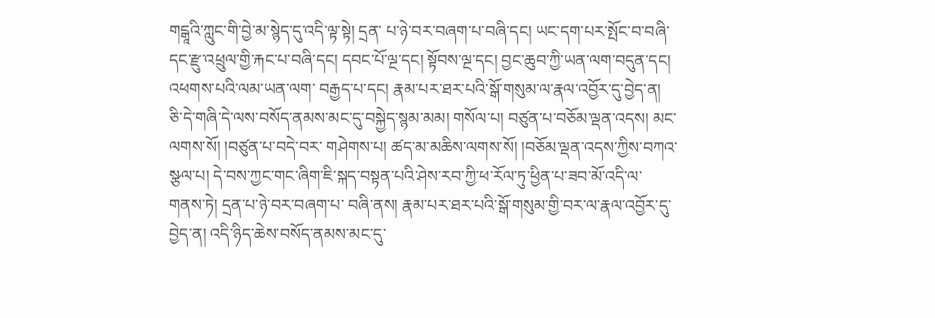གངྒཱའི་ཀླུང་གི་བྱེ་མ་སྙེད་དུ་འདི་ལྟ་སྟེ། དྲན་ པ་ཉེ་བར་བཞག་པ་བཞི་དང། ཡང་དག་པར་སྤོང་བ་བཞི་དང་རྫུ་འཕྲུལ་གྱི་རྐང་པ་བཞི་དང། དབང་པོ་ལྔ་དང། སྟོབས་ལྔ་དང། བྱང་ཆུབ་ཀྱི་ཡན་ལག་བདུན་དང། འཕགས་པའི་ལམ་ཡན་ལག་ བརྒྱད་པ་དང། རྣམ་པར་ཐར་པའི་སྒོ་གསུམ་ལ་རྣལ་འབྱོར་དུ་བྱེད་ན། ཅི་དེ་གཞི་དེ་ལས་བསོད་ནམས་མང་དུ་བསྐྱེད་སྙམ་མམ། གསོལ་པ། བཙུན་པ་བཅོམ་ལྡན་འདས། མང་ལགས་སོ། །བཙུན་པ་བདེ་བར་ གཤེགས་པ། ཚད་མ་མཆིས་ལགས་སོ། །བཅོམ་ལྡན་འདས་ཀྱིས་བཀའ་སྩལ་པ། དེ་བས་ཀྱང་གང་ཞིག་ཇི་སྐད་བསྟན་པའི་ཤེས་རབ་ཀྱི་ཕ་རོལ་ཏུ་ཕྱིན་པ་ཟབ་མོ་འདི་ལ་གནས་ཏེ། དྲན་པ་ཉེ་བར་བཞག་པ་ བཞི་ནས། རྣམ་པར་ཐར་པའི་སྒོ་གསུམ་གྱི་བར་ལ་རྣལ་འབྱོར་དུ་བྱེད་ན། འདི་ཉིད་ཆེས་བསོད་ནམས་མང་དུ་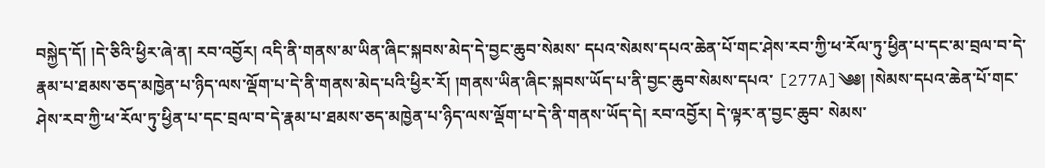བསྐྱེད་དོ། །དེ་ཅིའི་ཕྱིར་ཞེ་ན། རབ་འབྱོར། འདི་ནི་གནས་མ་ཡིན་ཞིང་སྐབས་མེད་དེ་བྱང་ཆུབ་སེམས་ དཔའ་སེམས་དཔའ་ཆེན་པོ་གང་ཤེས་རབ་ཀྱི་ཕ་རོལ་ཏུ་ཕྱིན་པ་དང་མ་བྲལ་བ་དེ་རྣམ་པ་ཐམས་ཅད་མཁྱེན་པ་ཉིད་ལས་ལྡོག་པ་དེ་ནི་གནས་མེད་པའི་ཕྱིར་རོ། །གནས་ཡིན་ཞིང་སྐབས་ཡོད་པ་ནི་བྱང་ཆུབ་སེམས་དཔའ་ [277A]༄༅། །སེམས་དཔའ་ཆེན་པོ་གང་ཤེས་རབ་ཀྱི་ཕ་རོལ་ཏུ་ཕྱིན་པ་དང་བྲལ་བ་དེ་རྣམ་པ་ཐམས་ཅད་མཁྱེན་པ་ཉིད་ལས་ལྡོག་པ་དེ་ནི་གནས་ཡོད་དེ། རབ་འབྱོར། དེ་ལྟར་ན་བྱང་ཆུབ་ སེམས་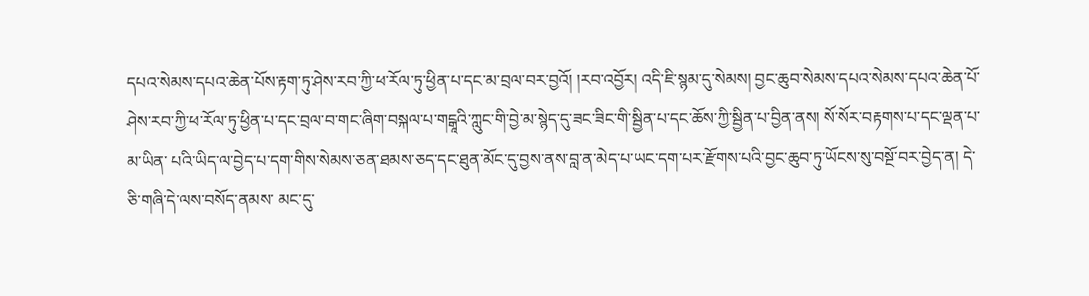དཔའ་སེམས་དཔའ་ཆེན་པོས་རྟག་ཏུ་ཤེས་རབ་ཀྱི་ཕ་རོལ་ཏུ་ཕྱིན་པ་དང་མ་བྲལ་བར་བྱའོ། །རབ་འབྱོར། འདི་ཇི་སྙམ་དུ་སེམས། བྱང་ཆུབ་སེམས་དཔའ་སེམས་དཔའ་ཆེན་པོ་ ཤེས་རབ་ཀྱི་ཕ་རོལ་ཏུ་ཕྱིན་པ་དང་བྲལ་བ་གང་ཞིག་བསྐལ་པ་གངྒཱའི་ཀླུང་གི་བྱེ་མ་སྙེད་དུ་ཟང་ཟིང་གི་སྦྱིན་པ་དང་ཆོས་ཀྱི་སྦྱིན་པ་བྱིན་ནས། སོ་སོར་བརྟགས་པ་དང་ལྡན་པ་མ་ཡིན་ པའི་ཡིད་ལ་བྱེད་པ་དག་གིས་སེམས་ཅན་ཐམས་ཅད་དང་ཐུན་མོང་དུ་བྱས་ནས་བླ་ན་མེད་པ་ཡང་དག་པར་རྫོགས་པའི་བྱང་ཆུབ་ཏུ་ཡོངས་སུ་བསྔོ་བར་བྱེད་ན། དེ་ཅི་གཞི་དེ་ལས་བསོད་ནམས་ མང་དུ་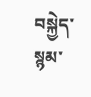བསྐྱེད་སྙམ་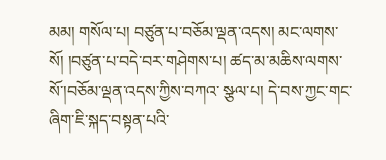མམ། གསོལ་པ། བཙུན་པ་བཅོམ་ལྡན་འདས། མང་ལགས་སོ། །བཙུན་པ་བདེ་བར་གཤེགས་པ། ཚད་མ་མཆིས་ལགས་སོ་།བཅོམ་ལྡན་འདས་ཀྱིས་བཀའ་ སྩལ་པ། དེ་བས་ཀྱང་གང་ཞིག་ཇི་སྐད་བསྟན་པའི་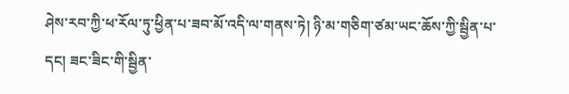ཤེས་རབ་ཀྱི་ཕ་རོལ་ཏུ་ཕྱིན་པ་ཟབ་མོ་འདི་ལ་གནས་ཏེ། ཉི་མ་གཅིག་ཙམ་ཡང་ཆོས་ཀྱི་སྦྱིན་པ་དང། ཟང་ཟིང་གི་སྦྱིན་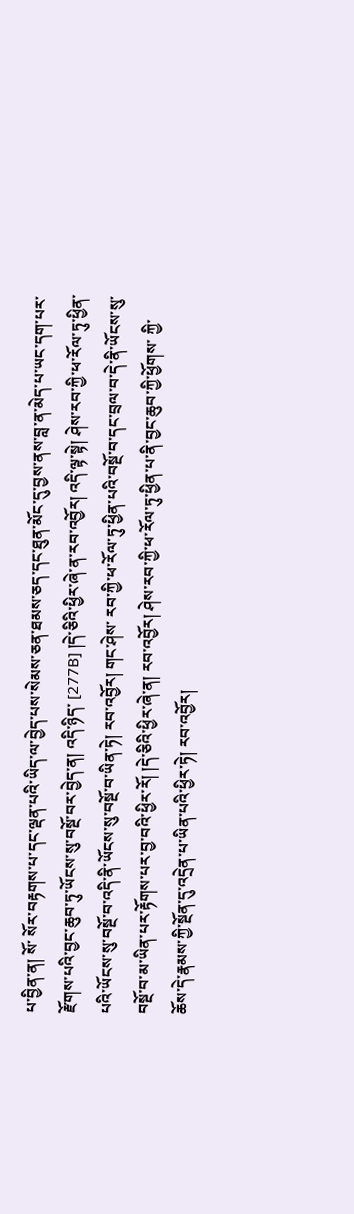པ་བྱིན་ན། སོ་ སོར་བརྟགས་པ་དང་ལྡན་པའི་ཡིད་ལ་བྱེད་པས་སེམས་ཅན་ཐམས་ཅད་དང་ཐུན་མོང་དུ་བྱས་ནས་བླ་ན་མེད་པ་ཡང་དག་པར་རྫོགས་པའི་བྱང་ཆུབ་ཏུ་ཡོངས་སུ་བསྔོ་བར་བྱེད་ན། འདི་ཉིད་ [277B] །དེ་ཅིའི་ཕྱིར་ཞེ་ན་རབ་འབྱོར། འདི་ལྟ་སྟེ། ཤེས་རབ་ཀྱི་ཕ་རོལ་ཏུ་ཕྱིན་པའི་ཡོངས་སུ་བསྔོ་བ་འདི་ནི་ཡོངས་སུ་བསྔོ་བ་ཡིན་ཏེ། རབ་འབྱོར། གང་ཤེས་ རབ་ཀྱི་ཕ་རོལ་ཏུ་ཕྱིན་པའི་བསྔོ་བ་དང་བྲལ་བ་དེ་ནི་ཡོངས་སུ་བསྔོ་བ་མ་ཡིན་པར་རྟོགས་པར་བྱ་བའི་ཕྱིར་རོ། །དེ་ཅིའི་ཕྱིར་ཞེ་ན། རབ་འབྱོར། ཤེས་རབ་ཀྱི་ཕ་རོལ་ཏུ་ཕྱིན་པ་ནི་བྱང་ཆུབ་ཀྱི་ཕྱོགས་ ཀྱི་ཆོས་དེ་རྣམས་ཀྱི་སྔོན་དུ་འདྲེན་པ་ཡིན་པའི་ཕྱིར་ཏེ། རབ་འབྱོར།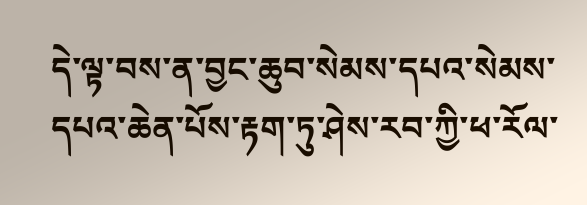དེ་ལྟ་བས་ན་བྱང་ཆུབ་སེམས་དཔའ་སེམས་དཔའ་ཆེན་པོས་རྟག་ཏུ་ཤེས་རབ་ཀྱི་ཕ་རོལ་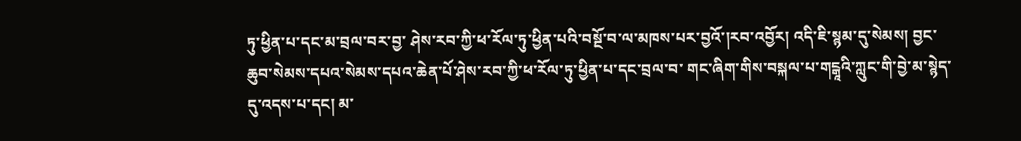ཏུ་ཕྱིན་པ་དང་མ་བྲལ་བར་བྱ་ ཤེས་རབ་ཀྱི་ཕ་རོལ་ཏུ་ཕྱིན་པའི་བསྔོ་བ་ལ་མཁས་པར་བྱའོ་།རབ་འབྱོར། འདི་ཇི་སྙམ་དུ་སེམས། བྱང་ཆུབ་སེམས་དཔའ་སེམས་དཔའ་ཆེན་པོ་ཤེས་རབ་ཀྱི་ཕ་རོལ་ཏུ་ཕྱིན་པ་དང་བྲལ་བ་ གང་ཞིག་གིས་བསྐལ་པ་གངྒཱའི་ཀླུང་གི་བྱེ་མ་སྙེད་དུ་འདས་པ་དང། མ་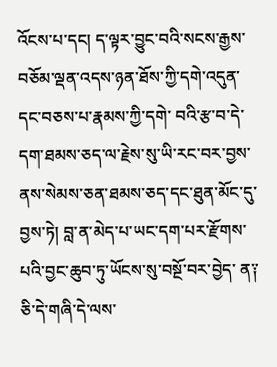འོངས་པ་དང། ད་ལྟར་བྱུང་བའི་སངས་རྒྱས་བཅོམ་ལྡན་འདས་ཉན་ཐོས་ཀྱི་དགེ་འདུན་དང་བཅས་པ་རྣམས་ཀྱི་དགེ་ བའི་རྩ་བ་དེ་དག་ཐམས་ཅད་ལ་རྗེས་སུ་ཡི་རང་བར་བྱས་ནས་སེམས་ཅན་ཐམས་ཅད་དང་ཐུན་མོང་དུ་བྱས་ཏེ། བླ་ན་མེད་པ་ཡང་དག་པར་རྫོགས་པའི་བྱང་ཆུབ་ཏུ་ཡོངས་སུ་བསྔོ་བར་བྱེད་ ན༑ ཅི་དེ་གཞི་དེ་ལས་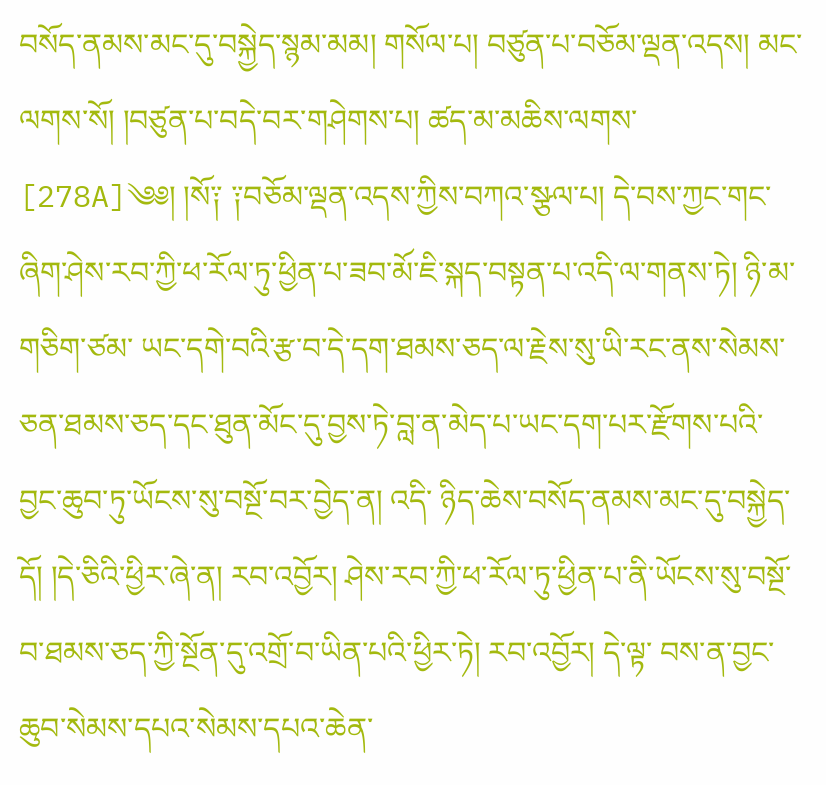བསོད་ནམས་མང་དུ་བསྐྱེད་སྙམ་མམ། གསོལ་པ། བཙུན་པ་བཅོམ་ལྡན་འདས། མང་ལགས་སོ། །བཙུན་པ་བདེ་བར་གཤེགས་པ། ཚད་མ་མཆིས་ལགས་ [278A]༄༅། །སོ༑ ༑བཅོམ་ལྡན་འདས་ཀྱིས་བཀའ་སྩལ་པ། དེ་བས་ཀྱང་གང་ཞིག་ཤེས་རབ་ཀྱི་ཕ་རོལ་ཏུ་ཕྱིན་པ་ཟབ་མོ་ཇི་སྐད་བསྟན་པ་འདི་ལ་གནས་ཏེ། ཉི་མ་གཅིག་ཙམ་ ཡང་དགེ་བའི་རྩ་བ་དེ་དག་ཐམས་ཅད་ལ་རྗེས་སུ་ཡི་རང་ནས་སེམས་ཅན་ཐམས་ཅད་དང་ཐུན་མོང་དུ་བྱས་ཏེ་བླ་ན་མེད་པ་ཡང་དག་པར་རྫོགས་པའི་བྱང་ཆུབ་ཏུ་ཡོངས་སུ་བསྔོ་བར་བྱེད་ན། འདི་ ཉིད་ཆེས་བསོད་ནམས་མང་དུ་བསྐྱེད་དོ། །དེ་ཅིའི་ཕྱིར་ཞེ་ན། རབ་འབྱོར། ཤེས་རབ་ཀྱི་ཕ་རོལ་ཏུ་ཕྱིན་པ་ནི་ཡོངས་སུ་བསྔོ་བ་ཐམས་ཅད་ཀྱི་སྔོན་དུ་འགྲོ་བ་ཡིན་པའི་ཕྱིར་ཏེ། རབ་འབྱོར། དེ་ལྟ་ བས་ན་བྱང་ཆུབ་སེམས་དཔའ་སེམས་དཔའ་ཆེན་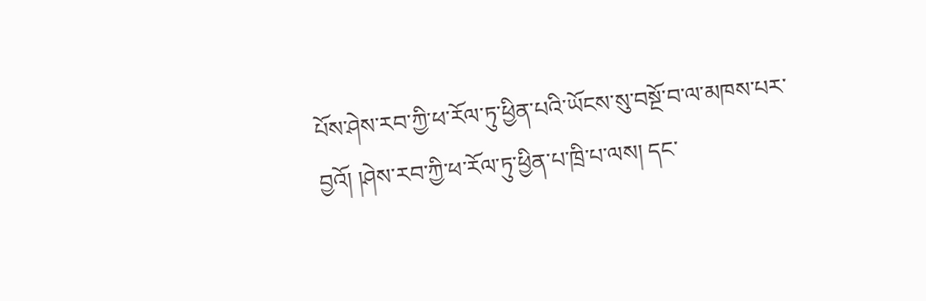པོས་ཤེས་རབ་ཀྱི་ཕ་རོལ་ཏུ་ཕྱིན་པའི་ཡོངས་སུ་བསྔོ་བ་ལ་མཁས་པར་བྱའོ། །ཤེས་རབ་ཀྱི་ཕ་རོལ་ཏུ་ཕྱིན་པ་ཁྲི་པ་ལས། དང་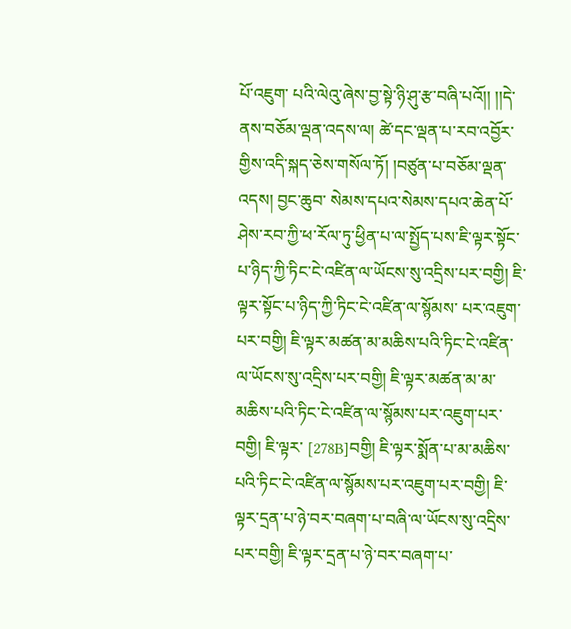པོ་འཇུག་ པའི་ལེའུ་ཞེས་བྱ་སྟེ་ཉི་ཤུ་རྩ་བཞི་པའོ།། །།དེ་ནས་བཅོམ་ལྡན་འདས་ལ། ཚེ་དང་ལྡན་པ་རབ་འབྱོར་གྱིས་འདི་སྐད་ཅེས་གསོལ་ཏོ། །བཙུན་པ་བཅོམ་ལྡན་འདས། བྱང་ཆུབ་ སེམས་དཔའ་སེམས་དཔའ་ཆེན་པོ་ཤེས་རབ་ཀྱི་ཕ་རོལ་ཏུ་ཕྱིན་པ་ལ་སྤྱོད་པས་ཇི་ལྟར་སྟོང་པ་ཉིད་ཀྱི་ཏིང་ངེ་འཛིན་ལ་ཡོངས་སུ་འདྲིས་པར་བགྱི། ཇི་ལྟར་སྟོང་པ་ཉིད་ཀྱི་ཏིང་ངེ་འཛིན་ལ་སྙོམས་ པར་འཇུག་པར་བགྱི། ཇི་ལྟར་མཚན་མ་མཆིས་པའི་ཏིང་ངེ་འཛིན་ལ་ཡོངས་སུ་འདྲིས་པར་བགྱི། ཇི་ལྟར་མཚན་མ་མ་མཆིས་པའི་ཏིང་ངེ་འཛིན་ལ་སྙོམས་པར་འཇུག་པར་བགྱི། ཇི་ལྟར་ [278B]བགྱི། ཇི་ལྟར་སྨོན་པ་མ་མཆིས་པའི་ཏིང་ངེ་འཛིན་ལ་སྙོམས་པར་འཇུག་པར་བགྱི། ཇི་ལྟར་དྲན་པ་ཉེ་བར་བཞག་པ་བཞི་ལ་ཡོངས་སུ་འདྲིས་ པར་བགྱི། ཇི་ལྟར་དྲན་པ་ཉེ་བར་བཞག་པ་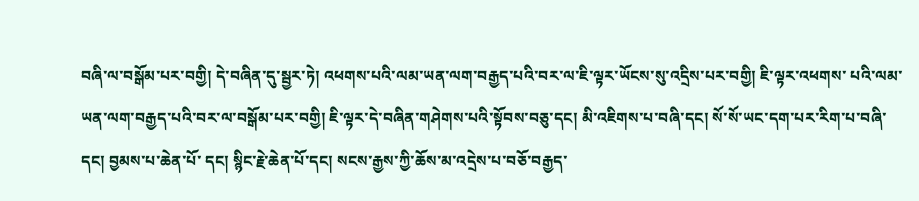བཞི་ལ་བསྒོམ་པར་བགྱི། དེ་བཞིན་དུ་སྦྱར་ཏེ། འཕགས་པའི་ལམ་ཡན་ལག་བརྒྱད་པའི་བར་ལ་ཇི་ལྟར་ཡོངས་སུ་འདྲིས་པར་བགྱི། ཇི་ལྟར་འཕགས་ པའི་ལམ་ཡན་ལག་བརྒྱད་པའི་བར་ལ་བསྒོམ་པར་བགྱི། ཇི་ལྟར་དེ་བཞིན་གཤེགས་པའི་སྟོབས་བཅུ་དང། མི་འཇིགས་པ་བཞི་དང། སོ་སོ་ཡང་དག་པར་རིག་པ་བཞི་དང། བྱམས་པ་ཆེན་པོ་ དང། སྙིང་རྗེ་ཆེན་པོ་དང། སངས་རྒྱས་ཀྱི་ཆོས་མ་འདྲེས་པ་བཅོ་བརྒྱད་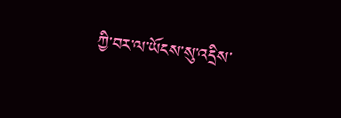ཀྱི་བར་ལ་ཡོངས་སུ་འདྲིས་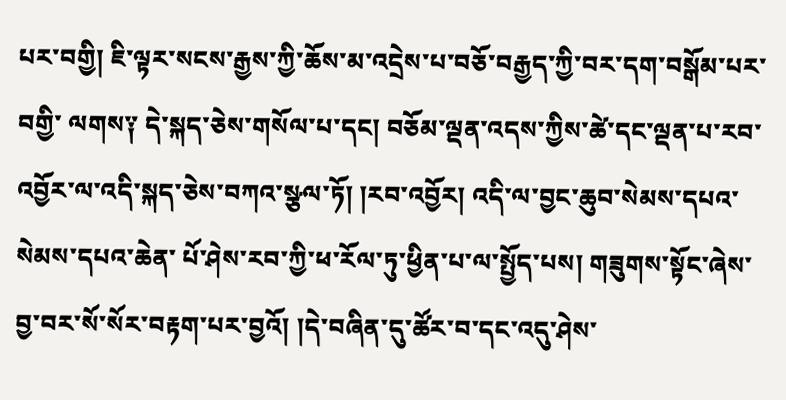པར་བགྱི། ཇི་ལྟར་སངས་རྒྱས་ཀྱི་ཆོས་མ་འདྲེས་པ་བཅོ་བརྒྱད་ཀྱི་བར་དག་བསྒོམ་པར་བགྱི་ ལགས༑ དེ་སྐད་ཅེས་གསོལ་པ་དང། བཅོམ་ལྡན་འདས་ཀྱིས་ཚེ་དང་ལྡན་པ་རབ་འབྱོར་ལ་འདི་སྐད་ཅེས་བཀའ་སྩལ་ཏོ། །རབ་འབྱོར། འདི་ལ་བྱང་ཆུབ་སེམས་དཔའ་སེམས་དཔའ་ཆེན་ པོ་ཤེས་རབ་ཀྱི་ཕ་རོལ་ཏུ་ཕྱིན་པ་ལ་སྤྱོད་པས། གཟུགས་སྟོང་ཞེས་བྱ་བར་སོ་སོར་བརྟག་པར་བྱའོ། །དེ་བཞིན་དུ་ཚོར་བ་དང་འདུ་ཤེས་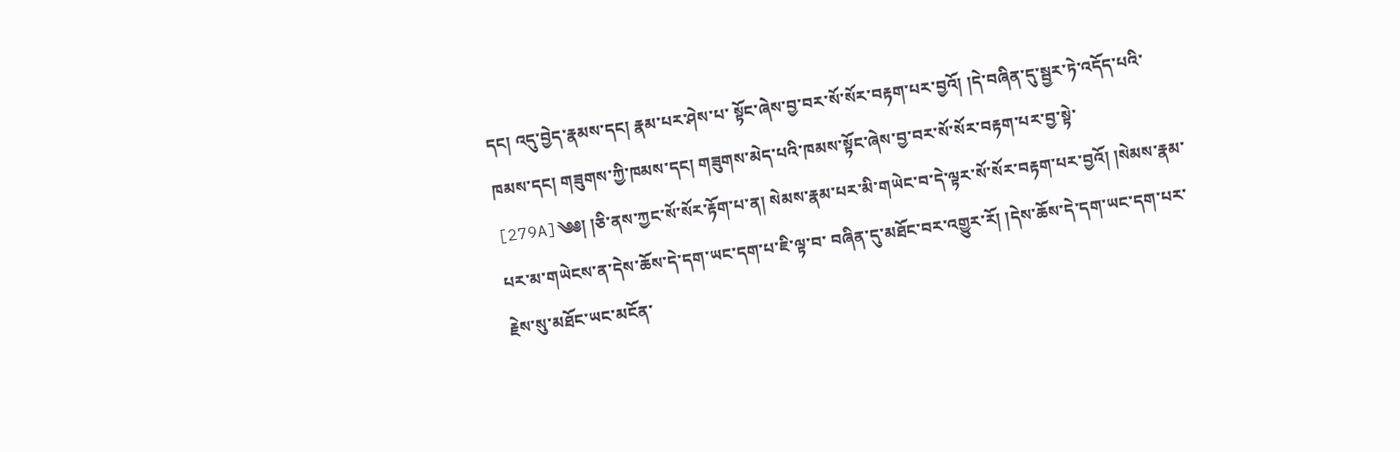དང། འདུ་བྱེད་རྣམས་དང། རྣམ་པར་ཤེས་པ་ སྟོང་ཞེས་བྱ་བར་སོ་སོར་བརྟག་པར་བྱའོ། །དེ་བཞིན་དུ་སྦྱར་ཏེ་འདོད་པའི་ཁམས་དང། གཟུགས་ཀྱི་ཁམས་དང། གཟུགས་མེད་པའི་ཁམས་སྟོང་ཞེས་བྱ་བར་སོ་སོར་བརྟག་པར་བྱ་སྟེ་ [279A]༄༅། །ཅི་ནས་ཀྱང་སོ་སོར་རྟོག་པ་ན། སེམས་རྣམ་པར་མི་གཡེང་བ་དེ་ལྟར་སོ་སོར་བརྟག་པར་བྱའོ། །སེམས་རྣམ་པར་མ་གཡེངས་ན་དེས་ཆོས་དེ་དག་ཡང་དག་པ་ཇི་ལྟ་བ་ བཞིན་དུ་མཐོང་བར་འགྱུར་རོ། །དེས་ཆོས་དེ་དག་ཡང་དག་པར་རྗེས་སུ་མཐོང་ཡང་མངོན་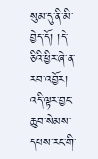སུམ་དུ་ནི་མི་བྱེད་དོ། །དེ་ཅིའི་ཕྱིར་ཞེ་ན་རབ་འབྱོར། འདི་ལྟར་བྱང་ཆུབ་སེམས་དཔས་རང་གི་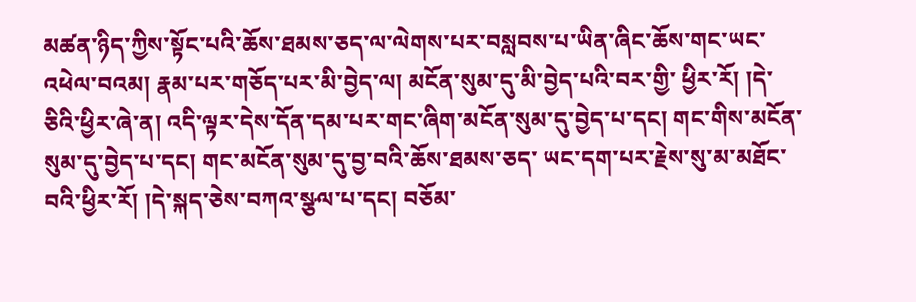མཚན་ཉིད་ཀྱིས་སྟོང་པའི་ཆོས་ཐམས་ཅད་ལ་ལེགས་པར་བསླབས་པ་ཡིན་ཞིང་ཆོས་གང་ཡང་འཕེལ་བའམ། རྣམ་པར་གཅོད་པར་མི་བྱེད་ལ། མངོན་སུམ་དུ་མི་བྱེད་པའི་བར་གྱི་ ཕྱིར་རོ། །དེ་ཅིའི་ཕྱིར་ཞེ་ན། འདི་ལྟར་དེས་དོན་དམ་པར་གང་ཞིག་མངོན་སུམ་དུ་བྱེད་པ་དང། གང་གིས་མངོན་སུམ་དུ་བྱེད་པ་དང། གང་མངོན་སུམ་དུ་བྱ་བའི་ཆོས་ཐམས་ཅད་ ཡང་དག་པར་རྗེས་སུ་མ་མཐོང་བའི་ཕྱིར་རོ། །དེ་སྐད་ཅེས་བཀའ་སྩལ་པ་དང། བཅོམ་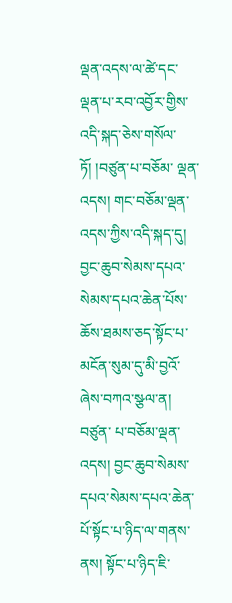ལྡན་འདས་ལ་ཚེ་དང་ལྡན་པ་རབ་འབྱོར་གྱིས་འདི་སྐད་ཅེས་གསོལ་ཏོ། །བཙུན་པ་བཅོམ་ ལྡན་འདས། གང་བཅོམ་ལྡན་འདས་ཀྱིས་འདི་སྐད་དུ། བྱང་ཆུབ་སེམས་དཔའ་སེམས་དཔའ་ཆེན་པོས་ཆོས་ཐམས་ཅད་སྟོང་པ་མངོན་སུམ་དུ་མི་བྱའོ་ཞེས་བཀའ་སྩལ་ན། བཙུན་ པ་བཅོམ་ལྡན་འདས། བྱང་ཆུབ་སེམས་དཔའ་སེམས་དཔའ་ཆེན་པོ་སྟོང་པ་ཉིད་ལ་གནས་ནས། སྟོང་པ་ཉིད་ཇི་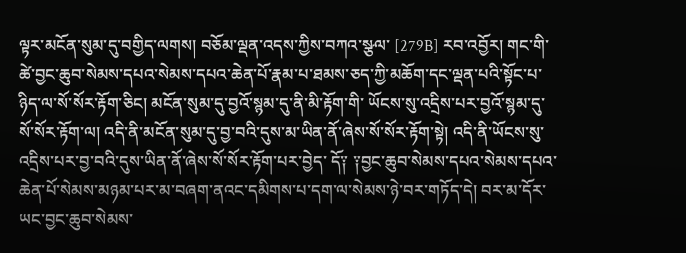ལྟར་མངོན་སུམ་དུ་བགྱིད་ལགས། བཅོམ་ལྡན་འདས་ཀྱིས་བཀའ་སྩལ་ [279B] རབ་འབྱོར། གང་གི་ཚེ་བྱང་ཆུབ་སེམས་དཔའ་སེམས་དཔའ་ཆེན་པོ་རྣམ་པ་ཐམས་ཅད་ཀྱི་མཆོག་དང་ལྡན་པའི་སྟོང་པ་ཉིད་ལ་སོ་སོར་རྟོག་ཅིང། མངོན་སུམ་དུ་བྱའོ་སྙམ་དུ་ནི་མི་རྟོག་གི་ ཡོངས་སུ་འདྲིས་པར་བྱའོ་སྙམ་དུ་སོ་སོར་རྟོག་ལ། འདི་ནི་མངོན་སུམ་དུ་བྱ་བའི་དུས་མ་ཡིན་ནོ་ཞེས་སོ་སོར་རྟོག་སྟེ། འདི་ནི་ཡོངས་སུ་འདྲིས་པར་བྱ་བའི་དུས་ཡིན་ནོ་ཞེས་སོ་སོར་རྟོག་པར་བྱེད་ དོ༑ ༑བྱང་ཆུབ་སེམས་དཔའ་སེམས་དཔའ་ཆེན་པོ་སེམས་མཉམ་པར་མ་བཞག་ནའང་དམིགས་པ་དག་ལ་སེམས་ཉེ་བར་གཏོད་དེ། བར་མ་དོར་ཡང་བྱང་ཆུབ་སེམས་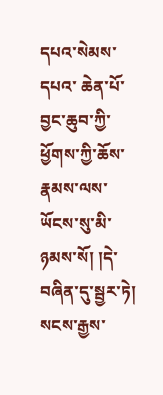དཔའ་སེམས་དཔའ་ ཆེན་པོ་བྱང་ཆུབ་ཀྱི་ཕྱོགས་ཀྱི་ཆོས་རྣམས་ལས་ཡོངས་སུ་མི་ཉམས་སོ། །དེ་བཞིན་དུ་སྦྱར་ཏེ། སངས་རྒྱས་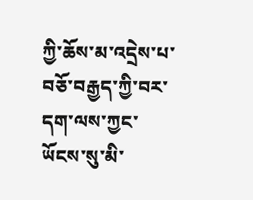ཀྱི་ཆོས་མ་འདྲེས་པ་བཅོ་བརྒྱད་ཀྱི་བར་དག་ལས་ཀྱང་ཡོངས་སུ་མི་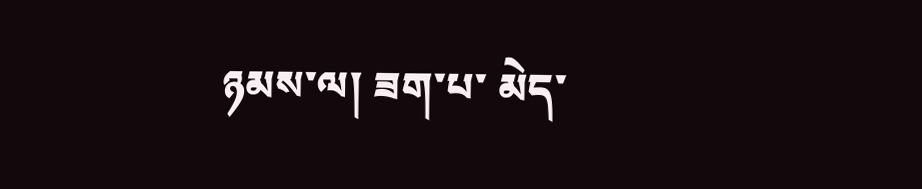ཉམས་ལ། ཟག་པ་ མེད་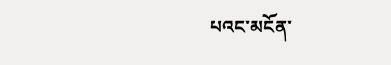པའང་མངོན་